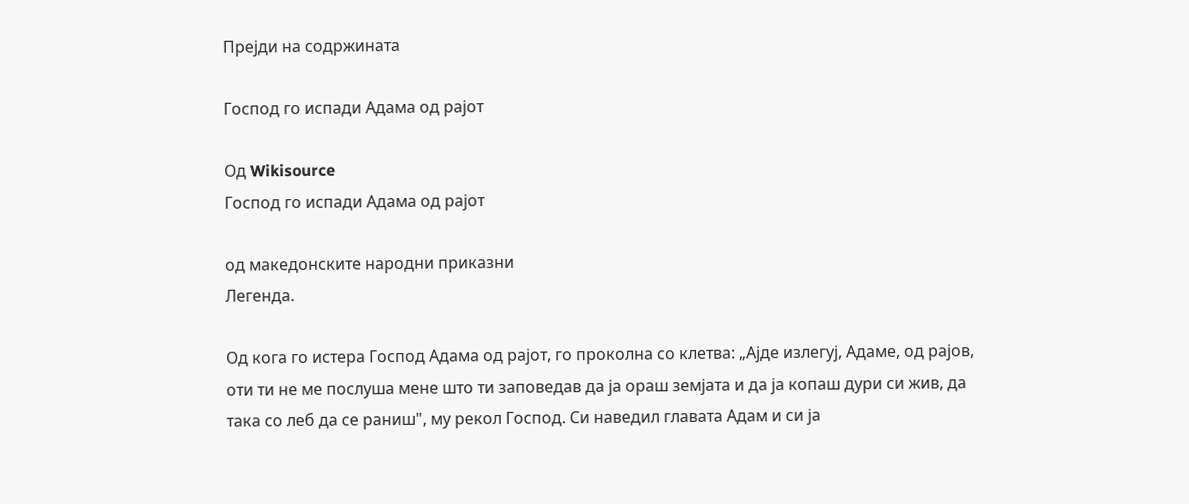Прејди на содржината

Господ го испади Адама од рајот

Од Wikisource
Господ го испади Адама од рајот

од македонските народни приказни
Легенда.

Од кога го истера Господ Адама од рајот, го проколна со клетва: „Ајде излегуј, Адаме, од рајов, оти ти не ме послуша мене што ти заповедав да ја ораш земјата и да ја копаш дури си жив, да така со леб да се раниш", му рекол Господ. Си наведил главата Адам и си ја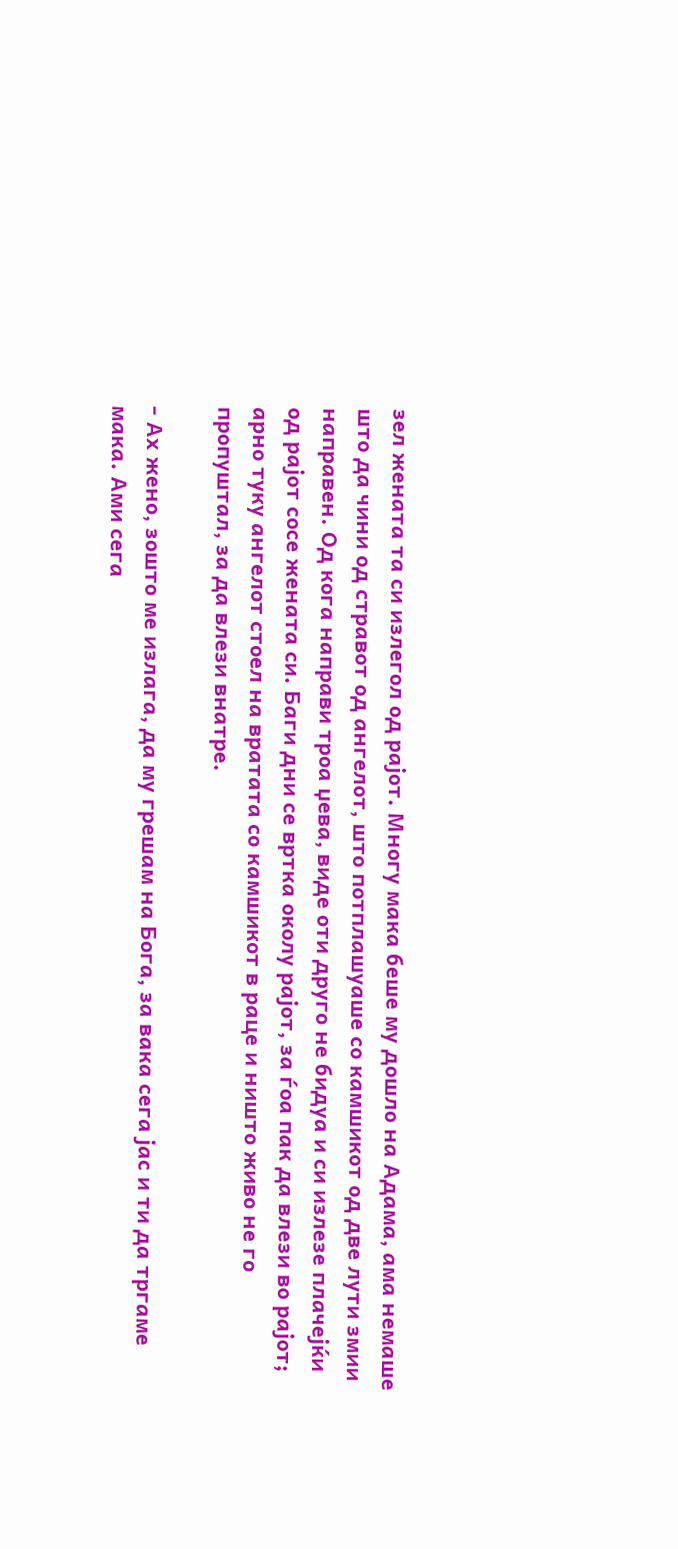зел жената та си излегол од рајот. Многу мака беше му дошло на Адама, ама немаше што да чини од стравот од ангелот, што потплашуаше со камшикот од две лути змии направен. Од кога направи троа џева, виде оти друго не бидуа и си излезе плачејќи од рајот сосе жената си. Баги дни се вртка околу рајот, за ѓоа пак да влези во рајот; арно туку ангелот стоел на вратата со камшикот в раце и ништо живо не го пропуштал, за да влези внатре.

- Ах жено, зошто ме излага, да му грешам на Бога, за вака сега јас и ти да тргаме мака. Ами сега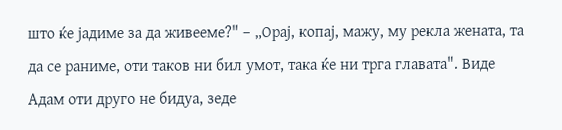што ќе јадиме за да живееме?" – „Орај, копај, мажу, му рекла жената, та да се раниме, оти таков ни бил умот, така ќе ни трга главата". Виде Адам оти друго не бидуа, зеде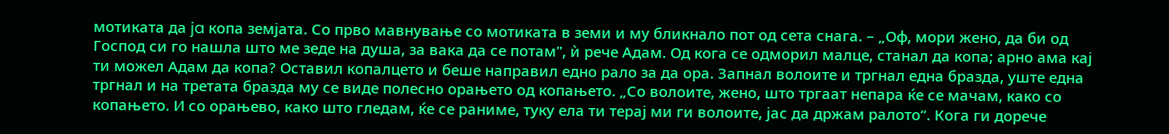мотиката да ja копа земјата. Со прво мавнување со мотиката в земи и му бликнало пот од сета снага. – „Оф, мори жено, да би од Господ си го нашла што ме зеде на душа, за вака да се потам", ѝ рече Адам. Од кога се одморил малце, станал да копа; арно ама кај ти можел Адам да копа? Оставил копалцето и беше направил едно рало за да ора. Запнал волоите и тргнал една бразда, уште една тргнал и на третата бразда му се виде полесно орањето од копањето. „Со волоите, жено, што тргаат непара ќе се мачам, како со копањето. И со орањево, како што гледам, ќе се раниме, туку ела ти терај ми ги волоите, јас да држам ралото“. Кога ги дорече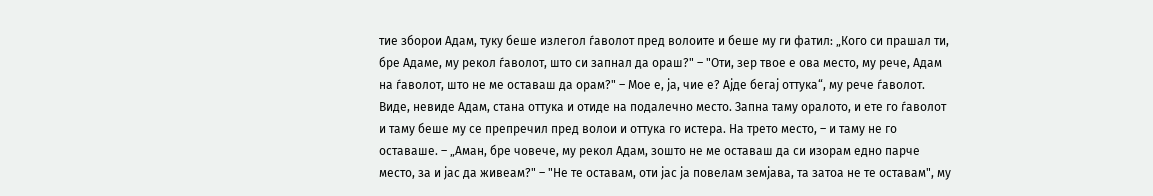тие зборои Адам, туку беше излегол ѓаволот пред волоите и беше му ги фатил: „Кого си прашал ти, бре Адаме, му рекол ѓаволот, што си запнал да ораш?" – "Оти, зер твое е ова место, му рече, Адам на ѓаволот, што не ме оставаш да орам?" – Мое е, ја, чие е? Ајде бегај оттука“, му рече ѓаволот. Виде, невиде Адам, стана оттука и отиде на подалечно место. Запна таму оралото, и ете го ѓаволот и таму беше му се препречил пред волои и оттука го истера. На трето место, – и таму не го оставаше. – „Аман, бре човече, му рекол Адам, зошто не ме оставаш да си изорам едно парче место, за и јас да живеам?" – "Не те оставам, оти јас ја повелам земјава, та затоа не те оставам", му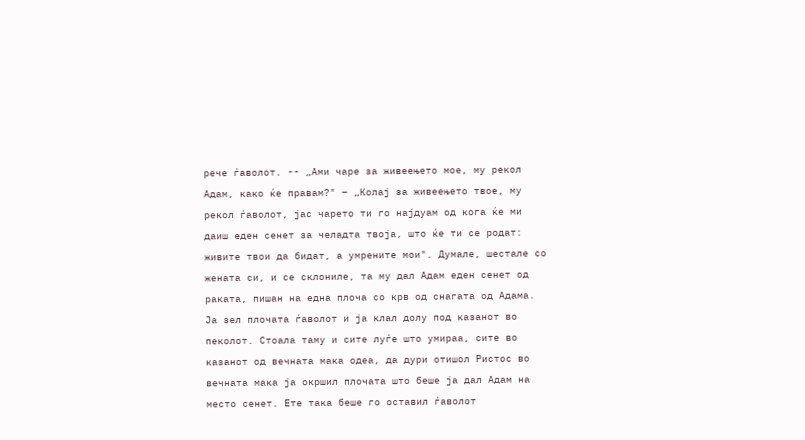рече ѓаволот. -- „Ами чаре за живеењето мое, му рекол Адам, како ќе правам?" – „Колај за живеењето твое, му рекол ѓаволот, јас чарето ти го најдуам од кога ќе ми даиш еден сенет за челадта твоја, што ќе ти се родат: живите твои да бидат, а умрените мои". Думале, шестале со жената си, и се склониле, та му дал Адам еден сенет од раката, пишан на една плоча со крв од снагата од Адама. Ја зел плочата ѓаволот и ја клал долу под казанот во пеколот. Стоала таму и сите луѓе што умираа, сите во казанот од вечната мака одеа, да дури отишол Ристос во вечната мака ја окршил плочата што беше ја дал Адам на место сенет. Ете така беше го оставил ѓаволот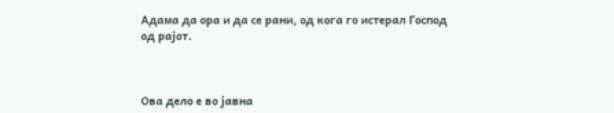Адама да ора и да се рани, од кога го истерал Господ од рајот.



Ова дело е во јавна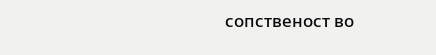сопственост во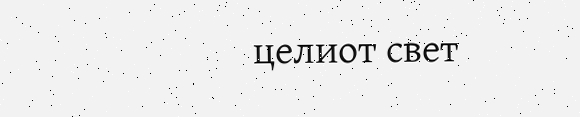целиот свет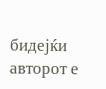бидејќи авторот е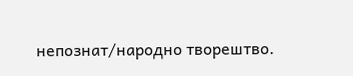непознат/народно творештво.